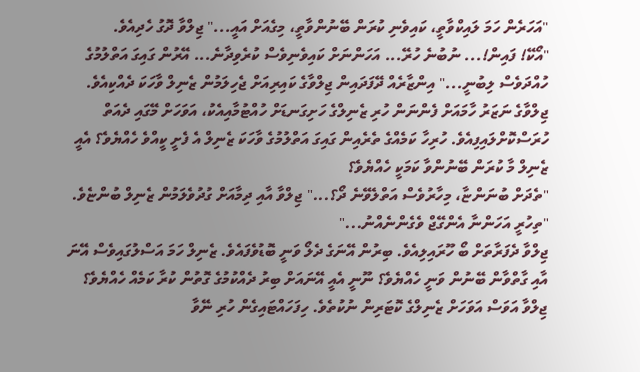"އަހަރެން ހަމަ ލައިކްވާތީ، ކައިވެނި ކުރަން ބޭނުންވާތީ، މިގެއަށް އައީ..." ޖިލްވާ ދޮގު ހެދިއެވެ.
"އޯކޭ! ފައިން!... ނުބުނެ ހުރޭ... އަހަންނަށް ކައިވެނިވެސް ކުރެވިދާނެ... އޭރުން ގައިގަ އަތްލުމުގެ ހުއްދަވެސް ލިބުނީ..." އިންޒާރެއް ދޭފަދައިން ޖިލްވާގެ ކައިރިއަށް ޖެހިލަމުން ޒެނިލް ވާހަކަ ދެއްކިއެވެ.
ޖިލްވާގެ ނަޒަރު ހާމައަށް ފެންނަން ހުރި ޒެނިލްގެ ހަށިގަނޑަށް ހުއްޓުމާއިއެކު، އަވަހަށް މޭގައި ދެއަތް ހުރަސްކޮށްލައިފިއެވެ. ހުރިހާ ކަމެއްގެ ތެރެއިން ގައިގަ އަތްލުމުގެ ވާހަކަ ޒެނިލް އެ ފެށީ ކީއްވެ ހެއްޔެވެ؟ އެއީ ޒެނިލް މާ ކުރަން ބޭނުންވާ ކަމަކީ ހެއްޔެވެ؟
"ތެދަށް ބުނަންޏާ، މިހާރުވެސް އަތްލެވޭނެ ދޯ؟..." ޖިލްވާ އާއި ދިމާއަށް ގުދުވެލަމުން ޒެނިލް ބުންޏެވެ. "ތިހުރީ އަހަންނާ އެންގޭޖް ވެގެންނެއްނު..."
ޖިލްވާ ދެފަރާތަށް ބޯ ހޫރައިލިއެވެ. ބިރުން އޭނަގެ ދެލޯ ވަނީ ބޮޑުވެފައެވެ. ޒެނިލް ހަމަ އަސްލުގައިވެސް އޭނަ އާއި ގާތްވާން ބޭނުން ވަނީ ހެއްޔެވެ؟ ނޫނީ އެއީ އޭނައަށް ބިރު ދެއްކުމުގެ ގޮތުން ކުރާ ކަމެއް ހެއްޔެވެ؟
ޖިލްވާ އަވަސް އަވަހަށް ޒެނިލްގެ ކޮޓަރިން ނުކުތެވެ. ހިފަހައްޓައިގެން ހުރި ނޭވާ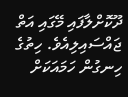ދޫކޮށްލާފައި މޭގައި އަތް ޖައްސައިލިއެވެ. ހިތުގެ ހިނގުން ހަމައަކަށް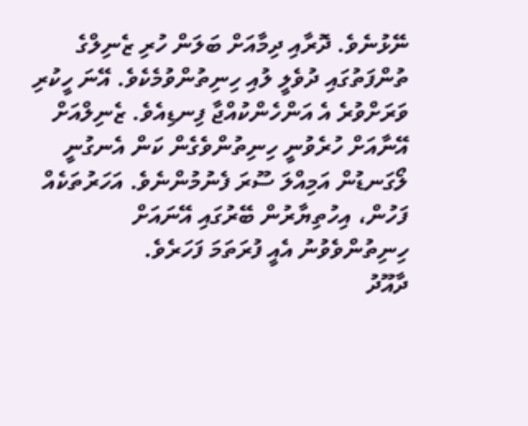ނޭޅުނެވެ. ދޮރާއި ދިމާއަށް ބަލަން ހުރި ޒެނިލްގެ ތުންފަތުގައި ދުވެލީ ލުއި ހިނިތުންވުމެކެވެ. އޭނަ ހީކުރި ވަރަށްވުރެ އެ އަންހެންކުއްޖާ ފިނޑިއެވެ. ޒެނިލްއަށް އޭނާއަށް ހުރެވުނީ ހިނިތުންވެގެން ކަން އެނގުނީ ލޯގަނޑުން އަމިއްލަ ސޫރަ ފެނުމުންނެވެ. އަހަރުތަކެއް ފަހުން، އިހުތިޔާރުން ބޭރުގައި އޭނައަށް ހިނިތުންވެވުނު އެއީ ފުރަތަމަ ފަހަރެވެ.
ދާއޫދު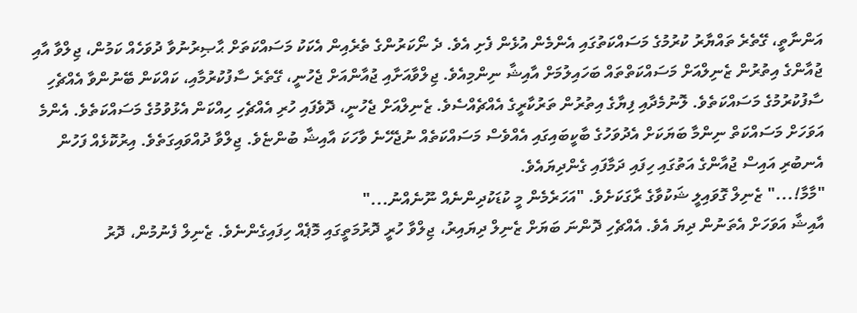އަންނާތީ، ގޭތެރެ ތައްޔާރު ކުރުމުގެ މަސައްކަތުގައި އެންމެން އުޅެން ފެށި އެވެ. ދެ ނޯކަރުންގެ ތެރެއިން އެކަކު މަސައްކަތަށް ޙާޞިރުނުވާ ދުވަހެއް ކަމުން، ޖިލްވާ އާއި ޖުއާންގެ އިތުރުން ޒެނިލްއަށް މަސައްކަތްތައް ބަހައިލުމަށް އާއިޝާ ނިންމިއެވެ. ޖިލްވާއަށާއި ޖުއާންއަށް ޖެހުނީ، ގޭތެރެ ސާފުކުރުމާއި، ކައްކަން ބޭނުންވާ އެއްޗެހި ސާފުކުރުމުގެ މަސައްކަތެވެ. ލޮނުމެދާއި ފިޔާގެ އިތުރުން ތަރުކާރީގެ އެއްޗެއްސެވެ. ޒެނިލްއަށް ޖެހުނީ، ދޮވެފައި ހުރި އެއްޗެހި ހިއްކަން އެޅުވުމުގެ މަސައްކަތެވެ. އެންމެ އަވަހަށް މަސައްކަތް ނިންމާ ބަޔަކަށް އެދުވަހުގެ ބާކީބައިގައި އެއްވެސް މަސައްކަތެއް ނުޖެހޭނެ ވާހަކަ އާއިޝާ ބުންޏެވެ. ޖިލްވާ ދުއްވައިގަތެވެ. އިރުކޮޅެއް ފަހުން އެނބުރި އައިސް ޖުއާންގެ އަތުގައި ހިފައި ދަމާފައި ގެންދިޔައެވެ.
"މާމާ!..." ޒެނިލް ގޮވައިލީ ޝަކުވާގެ ރާގަކަށެވެ. "އަހަރެމެން މީ ކުޑަކުދިންނެއް ނޫނެއްނު..."
އާއިޝާ އަވަހަށް އެތަނުން ދިޔަ އެވެ. އެއްޗެހި ދޮންނަ ބަޔަށް ޒެނިލް ދިޔައިރު، ޖިލްވާ ހުރީ ދޮރުމަތީގައި މޮޕެއް ހިފައިގެންނެވެ. ޒެނިލް ފެނުމުން، ދޮރު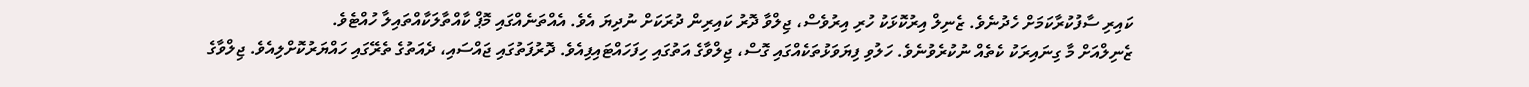ކައިރި ސާފުކުރާކަމަށް ހެދުނެވެ. ޒެނިލް އިރުކޮޅަކު ހުރި އިރުވެސް، ޖިލްވާ ދޮރު ކައިރިން ދުރަކަށް ނުދިޔަ އެވެ. އެއްތަނެއްގައި މޮޕް ކާއްތާލަކާއްތައިލާ ހުއްޓެވެ.
ޒެނިލްއަށް މާ ގިނައިރަކު ކެތެއް ނުކުރެވުނެވެ. ހަލުވި ފިޔަވަޅުތަކެއްގައި ގޮސް، ޖިލްވާގެ އަތުގައި ހިފަހައްޓައިފިއެވެ. ދޮރުފަތުގައި ޖައްސައި، ދެއަތުގެ ތެރޭގައި ހައްޔަރުކޮށްލިއެވެ. ޖިލްވާގެ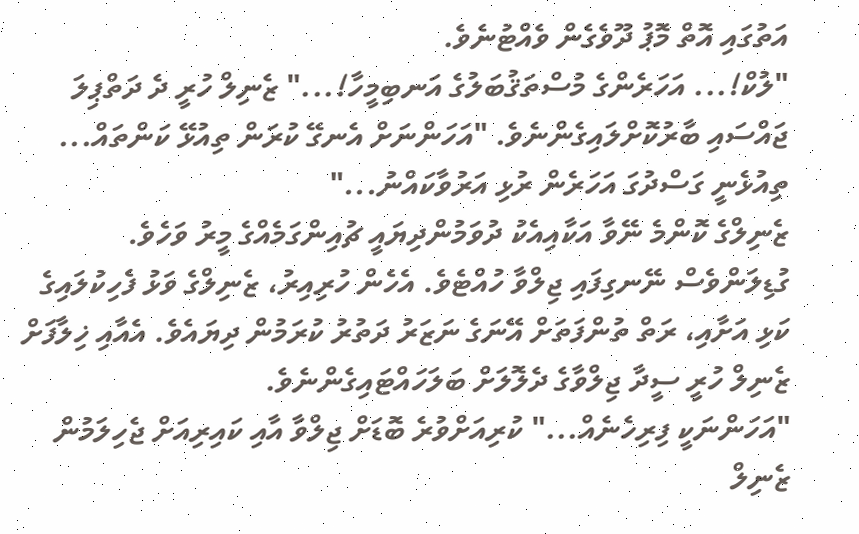އަތުގައި އޮތް މޮޕު ދޫވެގެން ވެއްޓުނެވެ.
"ލުކް!... އަހަރެންގެ މުސްތަޤުބަލުގެ އަނބިމީހާ!..." ޒެނިލް ހުރީ ދެ ދަތްޕިލަ ޖައްސައި ބާރުކޮށްލައިގެންނެވެ. "އަހަންނަށް އެނގޭ ކުރަން ތިއުޅޭ ކަންތައް... ތިއުޅެނީ ގަސްދުގަ އަހަރެން ރުޅި އަރުވާކައްނު..."
ޒެނިލްގެ ކޮންމެ ނޭވާ އަކާއިއެކު ދުވަމުންދިޔައީ ޗުއިންގަމެއްގެ މީރު ވަހެވެ. ގުޑިލަންވެސް ނޭނގިފައި ޖިލްވާ ހުއްޓެވެ. އެހެން ހުރިއިރު، ޒެނިލްގެ ވަޅު ފެހިކުލައިގެ ކަޅި އަށާއި، ރަތް ތުންފަތަށް އޭނަގެ ނަޒަރު ދަތުރު ކުރަމުން ދިޔައެވެ. އެއާއި ޚިލާފަށް ޒެނިލް ހުރީ ސީދާ ޖިލްވާގެ ދެލޮލަށް ބަލަހައްޓައިގެންނެވެ.
"އަހަންނަކީ ފިރިހެނެއް..." ކުރިއަށްވުރެ ބޮޑަށް ޖިލްވާ އާއި ކައިރިއަށް ޖެހިލަމުން ޒެނިލް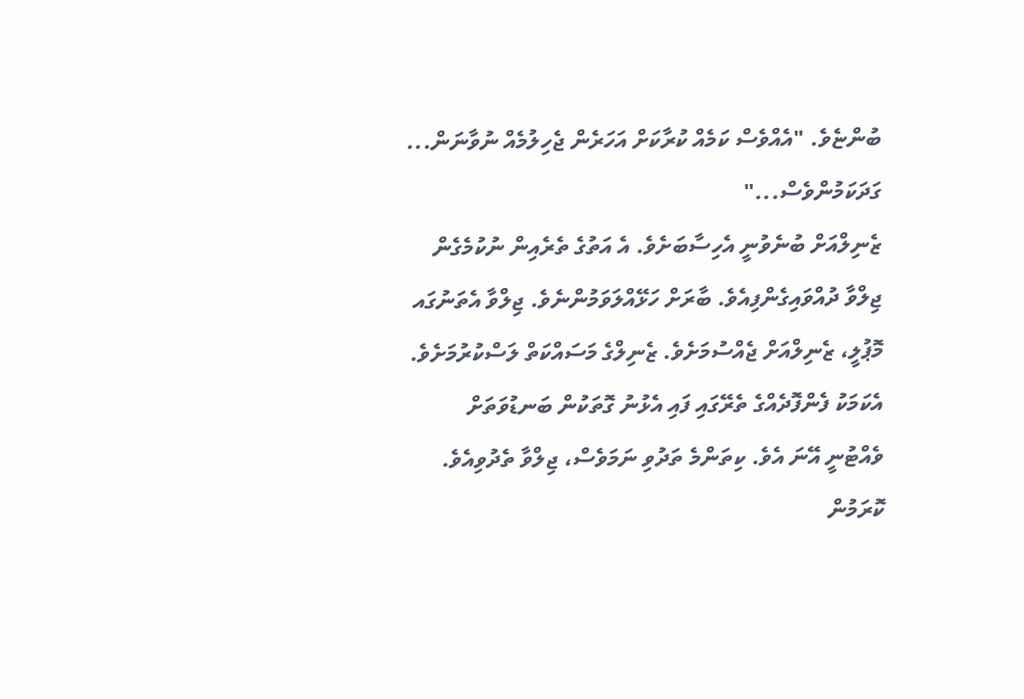ބުންޏެވެ. "އެއްވެސް ކަމެއް ކުރާކަށް އަހަރެން ޖެހިލުމެއް ނުވާނަން... ގަދަކަމުންވެސް..."
ޒެނިލްއަށް ބުނެވުނީ އެހިސާބަށެވެ. އެ އަތުގެ ތެރެއިން ނުކުމެގެން ޖިލްވާ ދުއްވައިގެންފިއެވެ. ބާރަށް ހަޅޭއްލަވަމުންނެވެ. ޖިލްވާ އެތަނުގައ މޮޕުލީ، ޒެނިލްއަށް ޖެއްސުމަށެވެ. ޒެނިލްގެ މަސައްކަތް ލަސްކުރުމަށެވެ. އެކަމަކު ފެންފޮދެއްގެ ތެރޭގައި ފައި އެޅުނު ގޮތަކުން ބަނޑުވަތަށް ވެއްޓުނީ އޭނަ އެވެ. ކިތަންމެ ތަދުވި ނަމަވެސް، ޖިލްވާ ތެދުވިއެވެ. ކޮރަމުން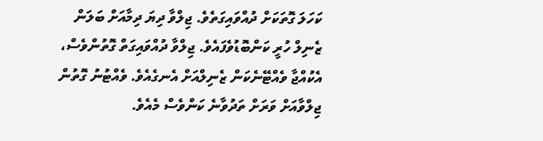ކަހަލަ ގޮތަކަށް ދުއްވައިގަތެވެ. ޖިލްވާ ދިޔަ ދިމާއަށް ބަލަން ޒެނިލް ހުރީ ކަންބޮޑުވެފައެވެ. ޖިލްވާ ދުއްވައިގަތް ގޮތުންވެސް، އެކުއްޖާ ވެއްޓޭނެކަން ޒެނިލްއަށް އެނގެއެވެ. ވެއްޓުނު ގޮތުން ޖިލްވާއަށް ވަރަށް ތަދުވާނެ ކަންވެސް މެއެވެ.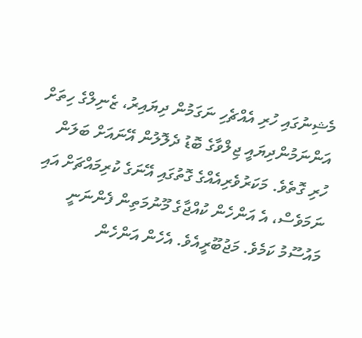މެޝިނުގައި ހުރި އެއްޗެހި ނަގަމުން ދިޔައިރު، ޒެނިލްގެ ހިތަށް އަންނަމުންދިޔައީ ޖިލްވާގެ ބޮޑު ދެލޮލުން އޭނައަށް ބަލަން ހުރި ގޮތެވެ. މަކަރުވެރިއެއްގެ ގޮތުގައި އޭނަގެ ކުރިމައްޗަށް އައި ނަމަވެސް، އެ އަންހެން ކުއްޖާގެ މޫނުމަތިން ފެންނަނީ މައުސޫމު ކަމެވެ. މަޖުބޫރީއެވެ. އެހެން އަންހެން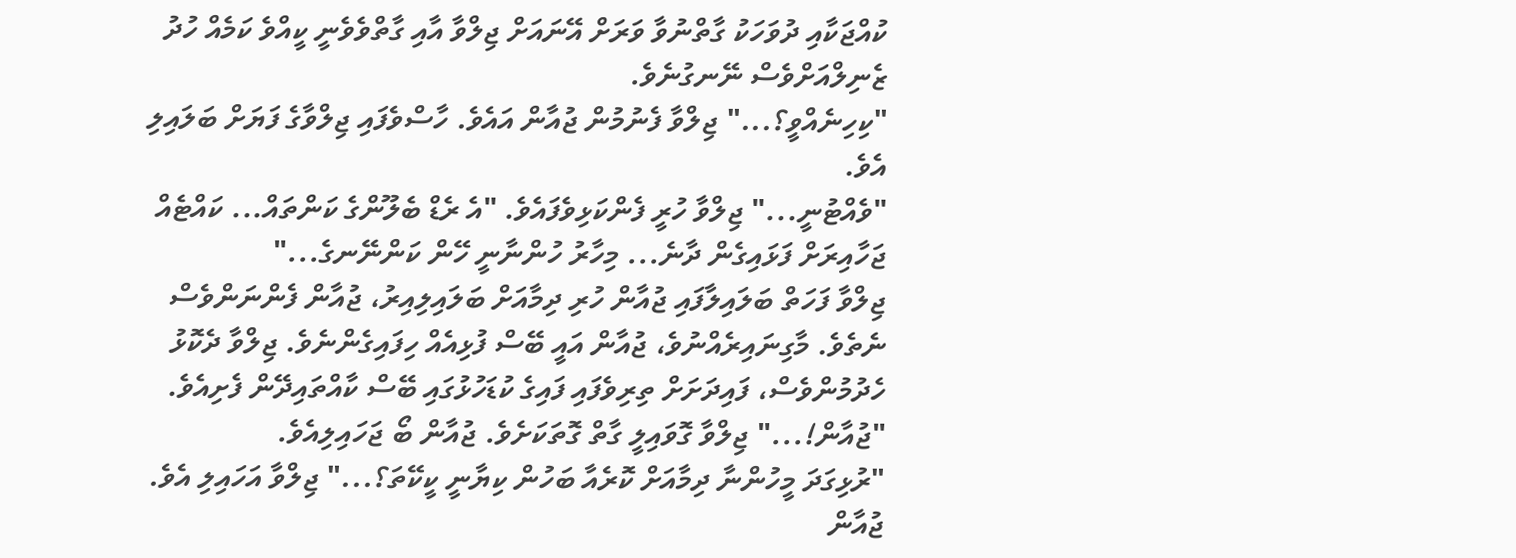ކުއްޖަކާއި ދުވަހަކު ގާތްނުވާ ވަރަށް އޭނައަށް ޖިލްވާ އާއި ގާތްވެވެނީ ކީއްވެ ކަމެއް ހުދު ޒެނިލްއަށްވެސް ނޭނގުނެވެ.
"ކިހިނެއްވީ؟..." ޖިލްވާ ފެނުމުން ޖުއާން އައެވެ. ހާސްވެފައި ޖިލްވާގެ ފަޔަށް ބަލައިލި އެވެ.
"ވެއްޓުނީ..." ޖިލްވާ ހުރީ ފެންކަޅިވެފައެވެ. "އެ ރެޑް ބެލޫންގެ ކަންތައް... ކައްޓެއް ޖަހާއިރަށް ފަޅައިގެން ދާނެ... މިހާރު ހުންނާނީ ހޭން ކަންނޭނގެ..."
ޖިލްވާ ފަހަތް ބަލައިލާފައި ޖުއާން ހުރި ދިމާއަށް ބަލައިލިއިރު، ޖުއާން ފެންނަންވެސް ނެތެވެ. މާގިނައިރެއްނުވެ، ޖުއާން އައީ ބޭސް ފުޅިއެއް ހިފައިގެންނެވެ. ޖިލްވާ ދެކޮޅު ހެދުމުންވެސް، ފައިދަށަށް ތިރިވެފައި ފައިގެ ކުޑަހުޅުގައި ބޭސް ކާއްތައިދޭން ފެށިއެވެ.
"ޖުއާން!..." ޖިލްވާ ގޮވައިލީ ގާތް ގޮތަކަށެވެ. ޖުއާން ބޯ ޖަހައިލިއެވެ.
"ރުޅިގަދަ މީހުންނާ ދިމާއަށް ކޮރެއާ ބަހުން ކިޔާނީ ކީކޭތަ؟..." ޖިލްވާ އަހައިލި އެވެ.
ޖުއާން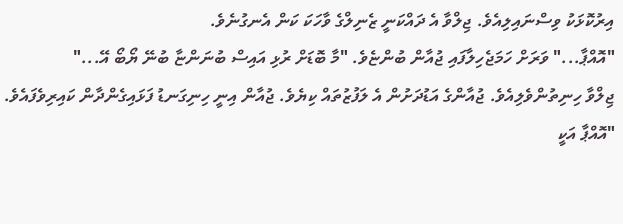އިރުކޮޅަކު ވިސްނައިލިއެވެ. ޖިލްވާ އެ ދައްކަނީ ޒެނިލްގެ ވާހަކަ ކަން އެނގުނެވެ.
"އޮއްޕާ..." ވަރަށް ހަމަޖެހިލާފައި ޖުއާން ބުންޏެވެ. "މާ ބޮޑަށް ރުޅި އައިސް ބުނަންޏާ ބުނޭ ޔޯބޯ އޭ..."
ޖިލްވާ ހިނިތުންވެލިއެވެ. ޖުއާންގެ އަޑުދަށުން އެ ލަފުޒުތައް ކިޔެވެ. ޖުއާން އިނީ ހިނިގަނޑު ފަޅައިގެންދާން ކައިރިވެފައެވެ.
"އޮއްޕާ އަކީ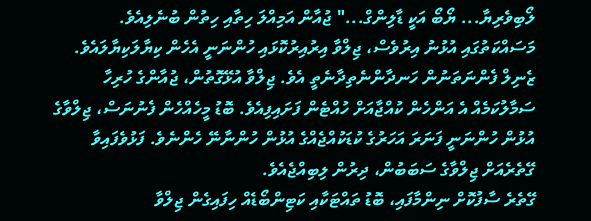ލޯބިވެރިޔާ... ޔޯބޯ އަކީ ޑާލިންގް..." ޖުއާން އަމިއްލަ ހިތާއި ހިތުން ބުނެލިއެވެ.
މަސައްކަތުގައި އުޅުނު އިރުވެސް، ޖިލްވާ އިރުއިރުކޮޅައި ހުންނަނީ އެހެން ކިޔާލަކިޔާލައެވެ. ޒެނިލް ފެންނަތަނުން ހަނދާންނެތިދާނެތީ އެވެ. ޖިލްވާ އުޅޭގޮތުން، ޖުއާންގެ ހުރިހާ ސަމާލުކަމެއް އެ އަންހެން ކުއްޖާއަށް ހުއްޓެން ފަށައިފިއެވެ. ބޮޑު މީހެއްހެން ފެނުނަސް، ޖިލްވާގެ އުޅުން ހުންނަނީ ފަނަރަ އަހަރުގެ ކުޑަކުއްޖެއްގެ އުޅުން ހުންނާނޭ ހެންނެވެ. ފަޅުވެފައިވާ ގޭތެރެއަށް ޖިލްވާގެ ސަބަބުން، ދިރުން ލިބިއްޖެއެވެ.
ގޭތެރެ ސާފުކޮށް ނިންމާފައި، ބޮޑު ތައްޓަކާއި ކަޓިންބޯޑެއް ހިފައިގެން ޖިލްވާ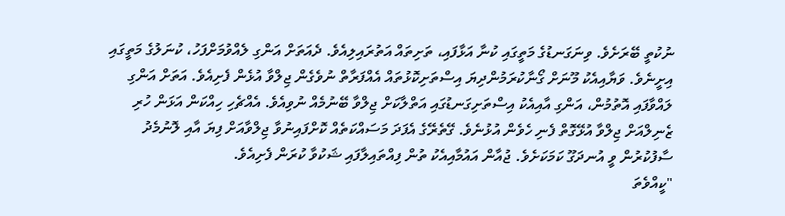ނުކުތީ ބޭރަށެވެ. ވިނަގަނޑުގެ މަތީގައި ކުނާ އަޅާފައި، ތަށިތައް އަތުރައިލިއެވެ. ދެއަތަށް އަންގި ލެއްވުމަށްފަހު، ކުނަލުގެ މަތީގައި އިށީނެވެ. ވަޔާއިއެކު މޫނަށް ގޯނާކުރަމުންދިޔަ އިސްތަށިކޮޅުތައް އެއްފަރާތް ނުވެގެން ޖިލްވާ އުޅެން ފެށިއެވެ. އަތަށް އަންގި ލައްވާފައި އޮތުމުން، އަންގި އާއިއެކު އިސްތަށިގަނޑުގައި އަތްލާކަށް ޖިލްވާ ބޭނުމެއް ނުވިއެވެ. އެއްޗެހި ހިއްކަން އަޅަން ހުރި ޒެނިލްއަށް ޖިލްވާ އުޅޭގޮތް ފެނި ހެވެން އުޅުނެވެ. ގޭތެރޭގެ އެފަދަ މަސައްކަތެއް ކޮށްފައިނުވާ ޖިލްވާއަށް ފިޔަ އާއި ލޮނުމެދު ސާފުކުރުން ވީ އުނދަގޫ ކަމަކަށެވެ. ޖުއާން އައުމާއިއެކު ތުން ފިއްތައިލާފައި ޝަކުވާ ކުރަން ފެށިއެވެ.
"ކީއްވެތަ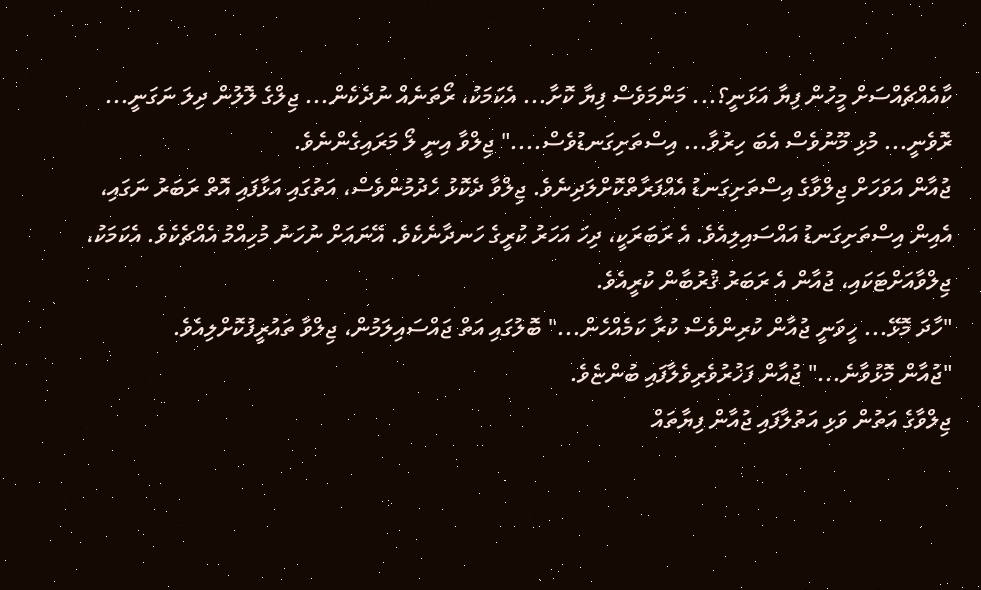ކާއެއްޗެއްސަށް މީހުން ފިޔާ އަޅަނީ؟... މަންމަވެސް ފިޔާ ކޮށާ... އެކަމަކު، ރޯތަނެއް ނުދެކެން... ޖިލްގެ ލޮލުން ދިލަ ނަގަނީ... ރޮވެނީ... މުޅި މޫނުވެސް އެބަ ހިރުވާ... އިސްތަށިގަނޑުވެސް...." ޖިލްވާ އިނީ ލޯ މަރައިގެންނެވެ.
ޖުއާން އަވަހަށް ޖިލްވާގެ އިސްތަށިގަނޑު އެއްފަރާތްކޮށްލަދިނެވެ. ޖިލްވާ ދެކޮޅު ހެދުމުންވެސް، އަތުގައި އަޅާފައި އޮތް ރަބަރު ނަގައި، އެއިން އިސްތަށިގަނޑު އައްސައިލިއެވެ. އެ ރަބަރަކީ، ދިހަ އަހަރު ކުރީގެ ހަނދާނެކެވެ. އޭނައަށް ނުހަނު މުހިއްމު އެއްޗެކެވެ. އެކަމަކު، ޖިލްވާއަށްޓަކައި، ޖުއާން އެ ރަބަރު ޤުރުބާން ކުރީއެވެ.
"ހާދަ މޮޅޭ... ހީވަނީ ޖުއާން ކުރިންވެސް ކުރާ ކަމެއްހެން..." ބޮލުގައި އަތް ޖައްސައިލަމުން، ޖިލްވާ ތައުރީފުކޮށްލިއެވެ.
"ޖުއާން މޮޅުވާނެ..." ޖުއާން ފަޚުރުވެރިވެލާފައި ބުންޏެވެ.
ޖިލްވާގެ އަތުން ވަޅި އަތުލާފައި ޖުއާން ފިޔާތައް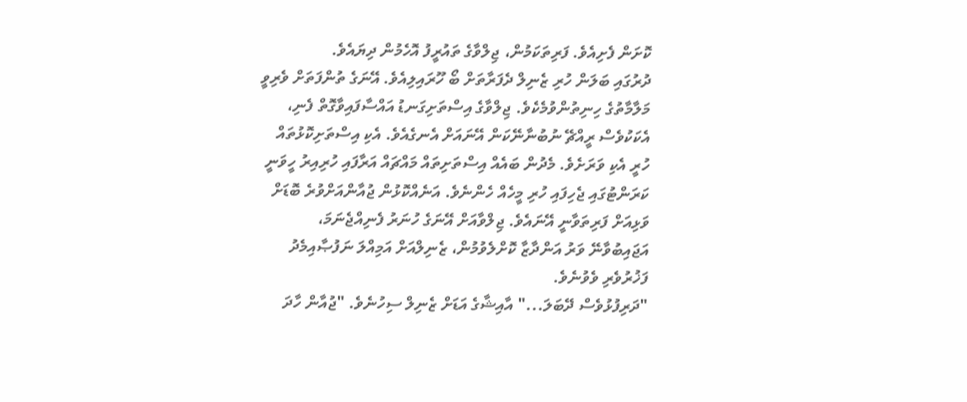ކޮށަން ފެށިއެވެ. ފަރިތަކަމުން، ޖިލްވާގެ ތައުރީފު އޮހެމުން ދިޔައެވެ.
ދުރުގައި ބަލަން ހުރި ޒެނިލް ދެފަރާތަށް ބޯ ހޫރައިލިއެވެ. އޭނަގެ ތުންފަތަށް ވެރިވީ މަލާމާތުގެ ހިނިތުންވުމެކެވެ. ޖިލްވާގެ އިސްތަށިގަނޑު އައްސާފައިވާގޮތް ފެނި، އެކަކުވެސް ރީއްޗޭ ނުބުނާނޭކަން އޭނައަށް އެނގެއެވެ. އެކި އިސްތަށިކޮޅުތައް ހުރީ އެކި ވަރަށެވެ. މެދުން ބައެއް އިސްތަށިތައް މައްޗައް އަރާފައި ހުރިއިރު ހީވަނީ ކަރަންޓުގައި ޖެހިފައި ހުރި މީހެއް ހެންނެވެ. އަނެއްކޮޅުން ޖުއާންއަށްވުރެ ބޮޑަށް ވަޅިއަށް ފަރިތަވާނީ އޭނައެވެ. ޖިލްވާއަށް އޭނަގެ ހުނަރު ފެނިއްޖެނަމަ، އަޖައިބުވާނޭ ވަރު އަންދާޒާ ކޮށްލެވުމުން، ޒެނިލްއަށް އަމިއްލަ ނަފުޞާއިމެދު ފަޚުރުވެރި ވެވުނެވެ.
"ދަރިފުޅުވެސް ދޭބަލަ..." އާއިޝާގެ އަޑަށް ޒެނިލް ސިހުނެވެ. "ޖުއާން ހާދަ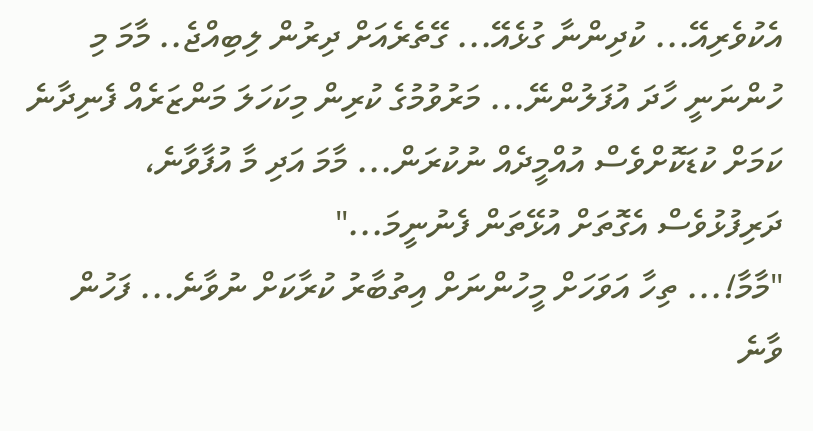އެކުވެރިއޭ... ކުދިންނާ ގުޅެއޭ... ގޭތެރެއަށް ދިރުން ލިބިއްޖެ.. މާމަ މި ހުންނަނީ ހާދަ އުފަލުންނޭ... މަރުވުމުގެ ކުރިން މިކަހަލަ މަންޒަރެއް ފެނިދާނެ ކަމަށް ކުޑަކޮށްވެސް އުއްމީދެއް ނުކުރަން... މާމަ އަދި މާ އުފާވާނެ، ދަރިފުޅުވެސް އެގޮތަށް އުޅޭތަން ފެނުނީމަ..."
"މާމާ!... ތިހާ އަވަހަށް މީހުންނަށް އިތުބާރު ކުރާކަށް ނުވާނެ... ފަހުން ވާނެ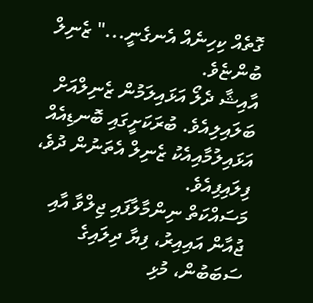ގޮތެއް ކިހިނެއް އެނގެނީ..." ޒެނިލް ބުންޏެވެ.
އާއިޝާ ދެލޯ އަޅައިލަމުން ޒެނިލްއަށް ބަލައިލިއެވެ. ބުރަކަށީގައި ބޮނޑިއެއް އަޅައިލުމާއިއެކު ޒެނިލް އެތަނުން ދުވެ، ފިލައިފިއެވެ.
މަސައްކަތް ނިންމާލާފައި ޖިލްވާ އާއި ޖުއާން އައިއިރު، ފިޔާ ދިލައިގެ ސަބަބުން، މުޅި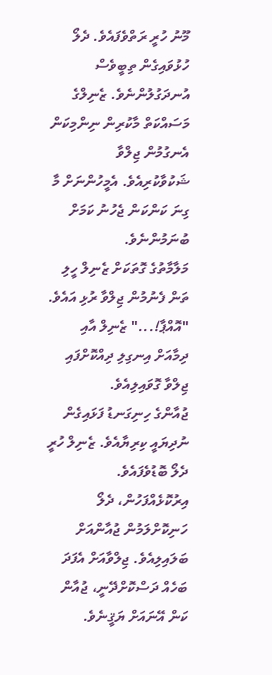މޫނު ހުރީ ރަތްވެފައެވެ. ދެލޯ ހުޅުވައިގެން ތިބީވެސް އުނދަގުލުންނެވެ. ޒެނިލްގެ މަސައްކަތް މާކުރިން ނިންމިކަން އެނގުމުން ޖިލްވާ ޝަކުވާކުރިއެވެ. އެމީހުންނަށް މާ ގިނަ ކަންކަން ޖެހުނު ކަމަށް ބުނަމުންނެވެ.
މަލާމާތުގެ ގޮތަކަށް ޒެނިލް ހީލި ތަން ފެނުމުން ޖިލްވާ ރުޅި އައެވެ.
"އޮއްޕާ!..." ޒެނިލް އާއި ދިމާއަށް އިނގިލި ދިއްކޮށްފައި ޖިލްވާ ގޮވައިލިއެވެ.
ޖުއާންގެ ހިނިގަނޑު ފަޅައިގެން ނުދިޔައީ ކިރިޔާއެވެ. ޒެނިލް ހުރީ ދެލޯ ބޮޑުވެފައެވެ. އިރުކޮޅެއްފަހުން، ދެލޯ ހަނިކޮށްލަމުން ޖުއާންއަށް ބަލައިލިއެވެ. ޖިލްވާއަށް އެފަދަ ބަހެއް ދަސްކޮށްދޭނީ، ޖުއާން ކަން އޭނައަށް ޔަޤީނެވެ.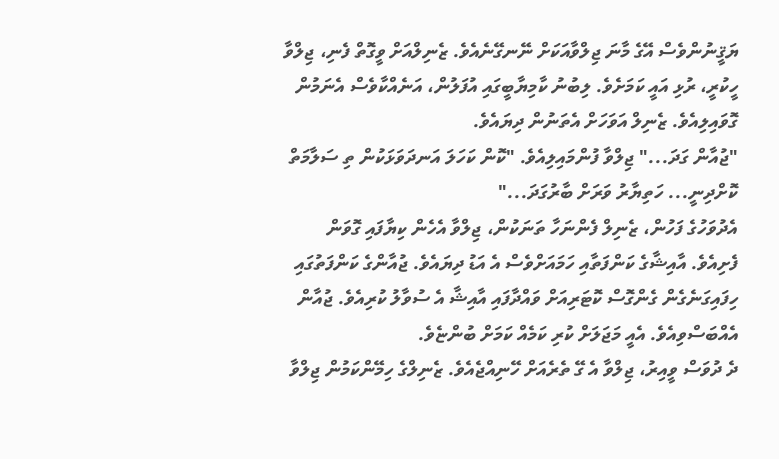ޔަޤީނުންވެސް އޭގެ މާނަ ޖިލްވާއަކަށް ނޭނގޭނެއެވެ. ޒެނިލްއަށް ވީގޮތް ފެނި، ޖިލްވާ ހީކުރީ، ރުޅި އައީ ކަމަށެވެ. ލިބުނު ކާމިޔާބީގައި އުފަލުން، އަނެއްކާވެސް އެނަމުން ގޮވައިލިއެވެ. ޒެނިލް އަވަހަށް އެތަނުން ދިޔައެވެ.
"ޖުއާން ގަދަ..." ޖިލްވާ ފުންމައިލިއެވެ. "ކޮން ކަހަލަ އަނދަވަޅަކުން ތި ސަލާމަތް ކޮށްދިނީ... ހަތިޔާރު ވަރަށް ބާރުގަދަ..."
އެދުވަހުގެ ފަހުން، ޒެނިލް ފެންނަހާ ތަނަކުން، ޖިލްވާ އެހެން ކިޔާފައި ގޮވަން ފެށިއެވެ. އާއިޝާގެ ކަންފަތާއި ހަމައަށްވެސް އެ އަޑު ދިޔައެވެ. ޖުއާންގެ ކަންފަތުގައި ހިފައިގަނެގެން ގެންގޮސް ކޮޓަރިއަށް ވައްދާފައި އާއިޝާ އެ ސުވާލު ކުރިއެވެ. ޖުއާން އެއްބަސްވިއެވެ. އެއީ މަޖަލަށް ކުރި ކަމެއް ކަމަށް ބުންޏެވެ.
ދެ ދުވަސް ވީއިރު، ޖިލްވާ އެ ގޭ ތެރެއަށް ހޭނިއްޖެއެވެ. ޒެނިލްގެ ހިމޭންކަމުން ޖިލްވާ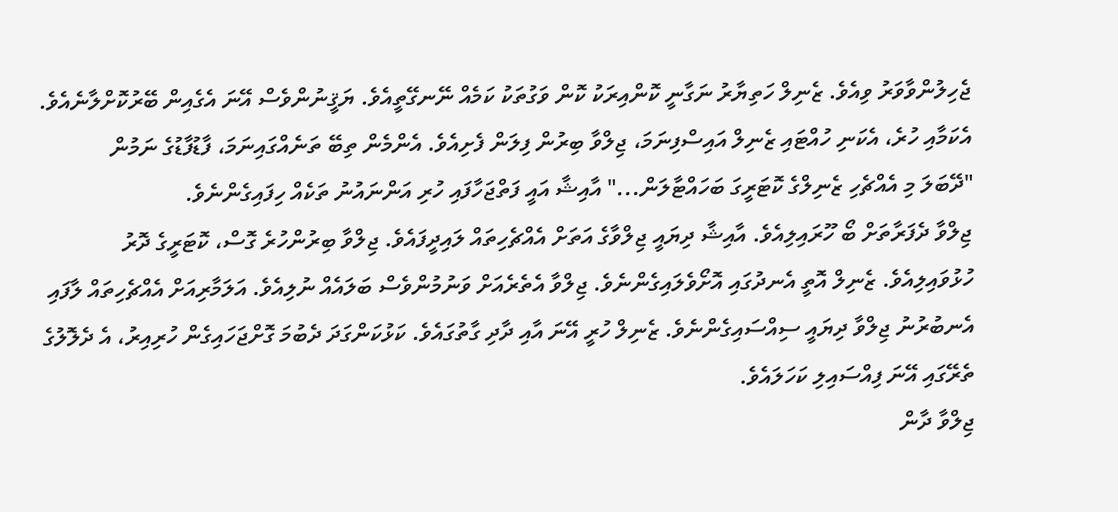ޖެހިލުންވާވަރު ވިއެވެ. ޒެނިލް ހަތިޔާރު ނަގާނީ ކޮންއިރަކު ކޮން ވަގުތަކު ކަމެއް ނޭނގޭތީއެވެ. ޔަޤީނުންވެސް އޭނަ އެގެއިން ބޭރުކޮށްލާނެއެވެ. އެކަމާއި ހުރެ، އެކަނި ހުއްޓައި ޒެނިލް އައިސްފިނަމަ، ޖިލްވާ ބިރުން ފިލަން ފެށިއެވެ. އެންމެން ތިބޭ ތަނެއްގައިނަމަ، ފާޑުފާޑުގެ ނަމުން
"ދޭބަލަ މި އެއްޗެހި ޒެނިލްގެ ކޮޓަރީގަ ބަހައްޓާލަން..." އާއިޝާ އައީ ފަތްޖަހާފައި ހުރި އަންނައުނު ތަކެއް ހިފައިގެންނެވެ.
ޖިލްވާ ދެފަރާތަށް ބޯ ހޫރައިލިއެވެ. އާއިޝާ ދިޔައީ ޖިލްވާގެ އަތަށް އެއްޗެހިތައް ލައިދީފައެވެ. ޖިލްވާ ބިރުންހުރެ ގޮސް، ކޮޓަރީގެ ދޮރު ހުޅުވައިލިއެވެ. ޒެނިލް އޮތީ އެނދުގައި އޮށޯވެލައިގެންނެވެ. ޖިލްވާ އެތެރެއަށް ވަނުމުންވެސް ބަލައެއް ނުލިއެވެ. އަލަމާރިއަށް އެއްޗެހިތައް ލާފައި އެނބުރުނު ޖިލްވާ ދިޔައީ ސިއްސައިގެންނެވެ. ޒެނިލް ހުރީ އޭނަ އާއި ދާދި ގާތުގައެވެ. ކަޅުކަންގަދަ ދެބުމަ ގޮށްޖަހައިގެން ހުރިއިރު، އެ ދެލޮލުގެ ތެރޭގައި އޭނަ ފިއްސައިލި ކަހަލައެވެ.
ޖިލްވާ ދާން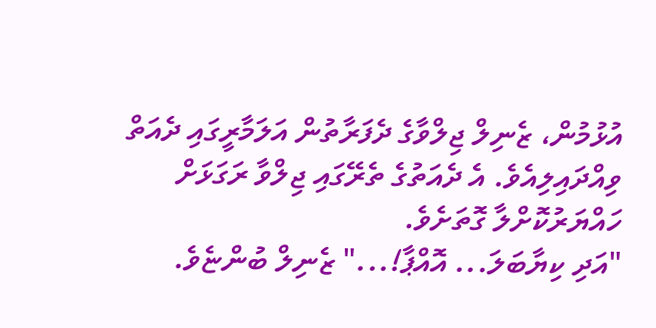އުޅުމުން، ޒެނިލް ޖިލްވާގެ ދެފަރާތުން އަލަމާރީގައި ދެއަތް ވިއްދައިލިއެވެ. އެ ދެއަތުގެ ތެރޭގައި ޖިލްވާ ރަގަޅަށް ހައްޔަރުކޮށްލާ ގޮތަށެވެ.
"އަދި ކިޔާބަލަ... އޮއްޕާ!..." ޒެނިލް ބުންޏެވެ.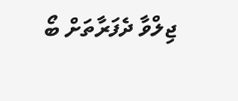ޖިލްވާ ދެފަރާތަށް ބޯ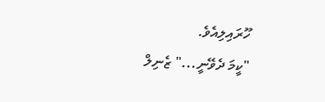ހޫރައިލިއެވެ.
"ކީމަ ދެވޭނީ..." ޒެނިލް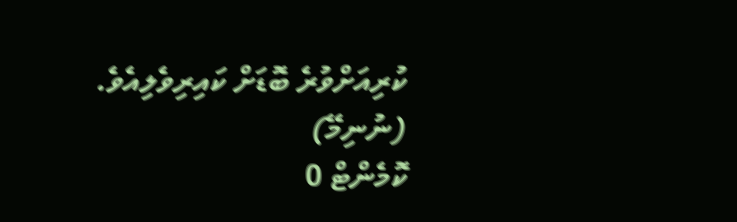ކުރިއަށްވުރެ ބޮޑަށް ކައިރިވެލިއެވެ.
(ނުނިމޭ)
ކޮމެންޓް 0